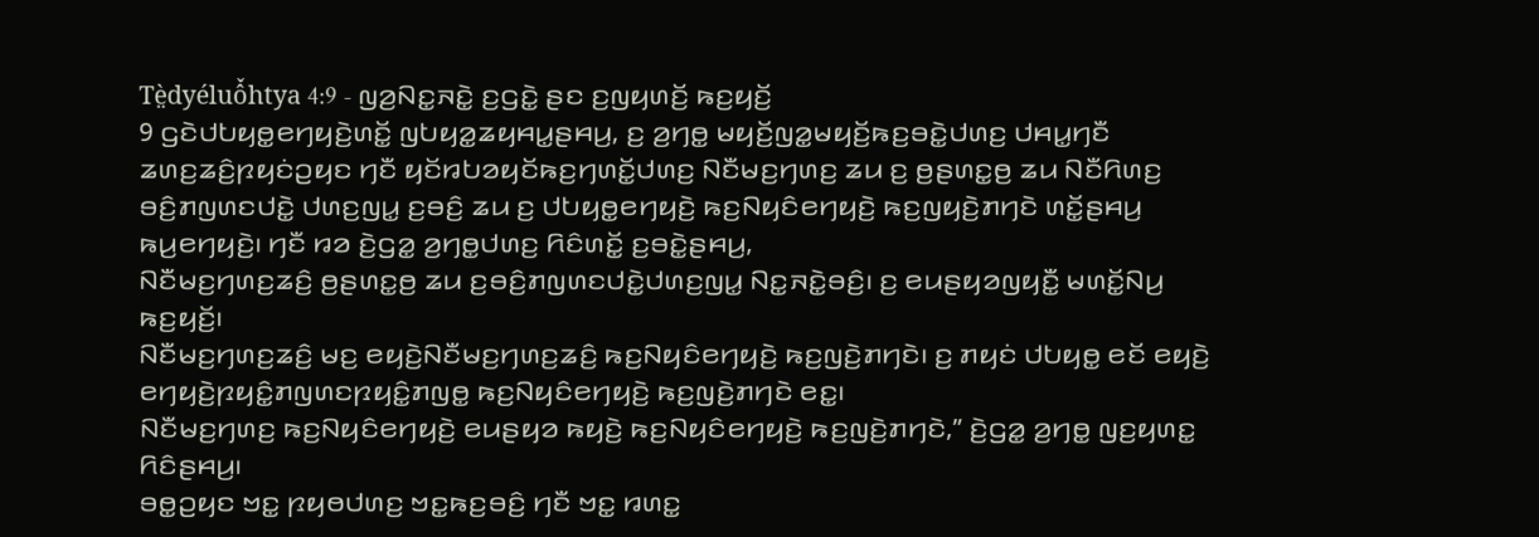Tè̤dyéluô̌htya 4:9 - ꤜꤤ꤬ꤡꤢ꤭ꤏꤢꤧ꤭ ꤢ꤬ꤞꤢꤧ꤭ ꤔꤢ ꤢ꤬ꤜꤟꤛꤢꤩ꤬ ꤒꤢ꤬ꤟꤢꤩ꤬
9 ꤞꤢꤧꤓꤝꤟꤥ꤭ꤕꤚꤟꤢꤧ꤬ꤛꤢꤩ꤭ ꤜꤝꤟꤤ꤭ꤘꤟꤌꤣ꤭ꤔꤌꤣ꤬, ꤢ꤬ ꤤ꤬ꤚꤥ꤭ ꤗꤟꤢꤩ꤬ꤜꤤ꤭ꤗꤟꤢꤩ꤬ꤒꤢ꤬ꤋꤢꤧ꤭ꤓꤛꤢ꤬ ꤓꤌꤣ꤭ꤚꤢꤪ ꤘꤛꤢ꤬ꤘꤢꤨ꤬ꤐꤟꤢꤦꤑꤟꤢ ꤚꤢꤪ ꤟꤢꤩꤙꤝꤤꤟꤢꤩꤒꤢ꤬ꤚꤛꤢꤩ꤭ꤓꤛꤢ꤬ ꤡꤢꤪꤗꤢ꤬ꤚꤛꤢ꤬ ꤘꤣ ꤢ꤬ ꤥ꤬ꤔꤛꤢ꤭ꤥ꤬ ꤘꤣ ꤡꤢꤪꤖꤛꤢ꤬ ꤋꤢꤨ꤬ꤊꤜꤛꤢꤓꤢꤧ꤭ ꤓꤛꤢ꤬ꤜꤣ꤭ ꤢ꤬ꤋꤢꤨ꤬ ꤘꤣ ꤢ꤬ ꤓꤝꤟꤥ꤭ꤕꤚꤟꤢꤧ꤬ ꤒꤢ꤬ꤡꤟꤢꤨꤕꤚꤟꤢꤧ꤬ ꤒꤢ꤬ꤜꤟꤢꤧ꤬ꤊꤚꤢꤧ ꤛꤢꤩ꤭ꤔꤌꤣ꤬ ꤒꤣ꤬ꤕꤚꤟꤢꤧ꤬꤯ ꤚꤢꤪ ꤙꤤ ꤢꤧ꤬ꤞꤤ꤭ ꤤ꤬ꤚꤥ꤭ꤓꤛꤢ꤬ ꤖꤢꤨꤛꤢꤩ꤭ ꤢ꤬ꤋꤢꤧ꤭ꤔꤌꤣ꤬,
ꤡꤢꤪꤗꤢ꤬ꤚꤛꤢ꤬ꤘꤢꤨ꤬ ꤥ꤬ꤔꤛꤢ꤭ꤥ꤬ ꤘꤣ ꤢ꤬ꤋꤢꤨ꤬ꤊꤜꤛꤢꤓꤢꤧ꤭ꤓꤛꤢ꤬ꤜꤣ꤭ ꤡꤢ꤭ꤏꤢꤧ꤭ꤋꤢꤨ꤬꤯ ꤢ꤬ ꤕꤣꤔꤟꤤꤜꤟꤢꤪ꤭ ꤗꤛꤢꤩ꤭ꤡꤣ꤬ ꤒꤢ꤬ꤟꤢꤩ꤬꤯
ꤡꤢꤪꤗꤢ꤬ꤚꤛꤢ꤬ꤘꤢꤨ꤬ ꤗꤢ꤬ ꤕꤟꤢꤧ꤬ꤡꤢꤪꤗꤢ꤬ꤚꤛꤢ꤬ꤘꤢꤨ꤬ ꤒꤢ꤬ꤡꤟꤢꤨꤕꤚꤟꤢꤧ꤬ ꤒꤢ꤬ꤜꤢꤧ꤬ꤊꤚꤢꤧ꤯ ꤢ꤬ ꤊꤟꤢꤦ ꤓꤝꤟꤥ꤭ ꤕꤢꤩ ꤕꤟꤢꤧ꤬ ꤕꤚꤟꤢꤧ꤬ꤐꤟꤢꤨ꤭ꤊꤜꤛꤢꤐꤟꤢꤨ꤭ꤊꤜꤥ꤭ ꤒꤢ꤬ꤡꤟꤢꤨꤕꤚꤟꤢꤧ꤬ ꤒꤢ꤬ꤜꤢꤧ꤬ꤊꤚꤢꤧ ꤕꤢ꤭꤯
ꤡꤢꤪꤗꤢ꤬ꤚꤛꤢ꤬ ꤒꤢ꤬ꤡꤟꤢꤨꤕꤚꤟꤢꤧ꤬ ꤕꤣꤔꤟꤤ ꤒꤟꤢꤧ꤬ ꤒꤢ꤬ꤡꤟꤢꤨꤕꤚꤟꤢꤧ꤬ ꤒꤢ꤬ꤜꤢꤧ꤬ꤊꤚꤢꤧ,” ꤢꤧ꤬ꤞꤤ꤭ ꤤ꤬ꤚꤥ꤭ ꤜꤢ꤬ꤟꤛꤢ꤭ ꤖꤢꤨꤔꤌꤣ꤬꤯
ꤋꤥ꤭ꤑꤟꤢ ꤠꤢ꤭ ꤐꤟꤥꤓꤛꤢ꤬ ꤠꤢ꤭ꤒꤢ꤬ꤋꤢꤨ꤬ ꤚꤢꤪ ꤠꤢ꤭ ꤙꤛꤢ꤭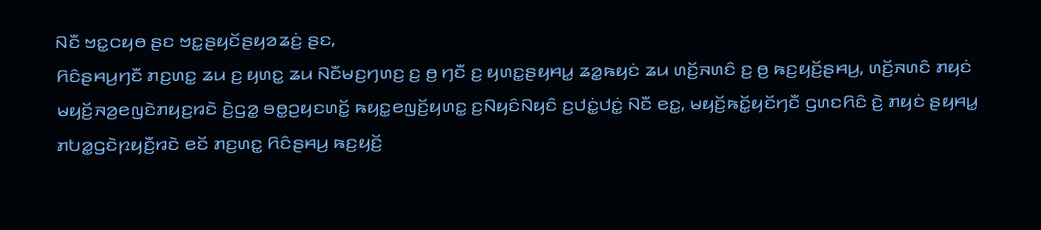ꤡꤢꤪ ꤠꤢ꤭ꤍꤟꤥ ꤔꤢ ꤠꤢ꤭ꤔꤟꤢꤩꤔꤟꤤꤘꤢꤦ꤬ ꤔꤢ,
ꤖꤢꤨꤔꤌꤣ꤬ꤚꤢꤪ ꤊꤢ꤬ꤛꤢ꤭ ꤘꤣ ꤢ꤬ ꤟꤛꤢ꤭ ꤘꤣ ꤡꤢꤪꤗꤢ꤬ꤚꤛꤢ꤬ ꤢ꤬ ꤥ꤬ ꤚꤢꤪ ꤢ꤬ ꤟꤛꤢ꤭ꤔꤟꤌꤣ꤭ ꤘꤤ꤭ꤒꤟꤢꤦ ꤘꤣ ꤛꤢꤩ꤬ꤏꤛꤢꤨ ꤢ꤬ ꤥ꤬ ꤒꤢ꤬ꤟꤢꤩ꤬ꤔꤌꤣ꤬, ꤛꤢꤩ꤬ꤏꤛꤢꤨ ꤊꤟꤢꤦ ꤗꤟꤢꤩ꤬ꤏꤤ꤬ꤕꤜꤢꤧꤊꤟꤢ꤬ꤙꤢꤧ ꤢꤧ꤬ꤞꤤ꤭ ꤋꤥ꤭ꤑꤟꤢꤛꤢꤩ꤭ ꤒꤟꤢ꤭ꤕꤜꤢꤩ꤬ꤟꤛꤢ꤭ ꤢ꤬ꤡꤟꤢꤨꤡꤟꤢꤨ ꤢ꤬ꤓꤢꤦ꤭ꤓꤢꤦ꤭ ꤡꤢꤪ ꤕꤢ꤭, ꤗꤟꤢꤩ꤬ꤒꤢꤩ꤭ꤟꤢꤩꤚꤢꤪ ꤞꤛꤢꤖꤢꤨ ꤢꤧ꤬ ꤊꤟꤢꤦ ꤔꤟꤌꤣ꤭ ꤊꤝꤤ꤭ꤞꤢꤧꤐꤟꤢꤪ꤬ꤙꤢꤧ ꤕꤢꤩ ꤊꤢ꤬ꤛꤢ꤭ ꤖꤢꤨꤔꤌꤣ꤬ ꤒꤢ꤬ꤟꤢꤩ꤬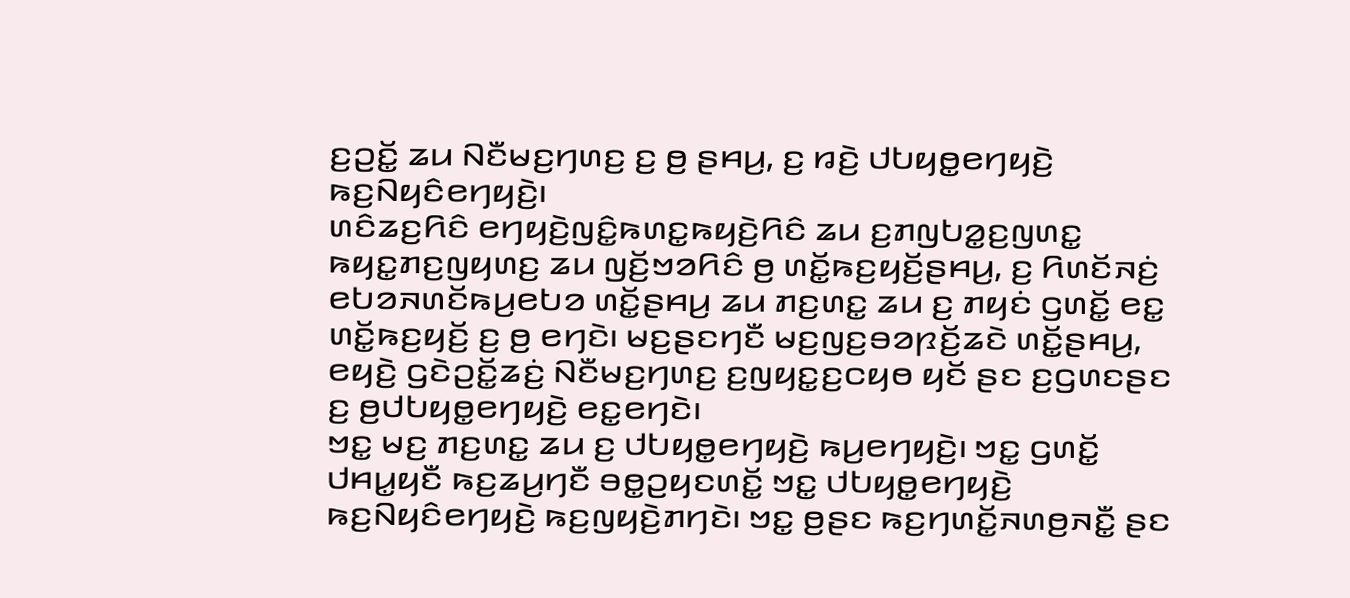ꤢ꤬ꤑꤢꤩ꤭ ꤘꤣ ꤡꤢꤪꤗꤢ꤬ꤚꤛꤢ꤬ ꤢ꤬ ꤥ꤬ ꤔꤌꤣ꤬, ꤢ꤬ ꤙꤢꤧ꤬ ꤓꤝꤟꤥ꤭ꤕꤚꤟꤢꤧ꤬ ꤒꤢ꤬ꤡꤟꤢꤨꤕꤚꤟꤢꤧ꤬꤯
ꤛꤢꤨꤘꤢ꤬ꤖꤢꤨ ꤕꤚꤟꤢꤧ꤬ꤜꤢꤨ꤭ꤒꤛꤢ꤭ꤒꤟꤢꤧ꤬ꤖꤢꤨ ꤘꤣ ꤢ꤬ꤊꤜꤝꤤ꤭ꤢ꤬ꤜꤛꤢ꤭ ꤒꤟꤢ꤭ꤊꤢ꤬ꤜꤟꤛꤢ꤬ ꤘꤣ ꤜꤢꤩ꤬ꤠꤤꤖꤢꤨ ꤥ꤬ ꤛꤢꤩ꤭ꤒꤢ꤬ꤟꤢꤩ꤬ꤔꤌꤣ꤬, ꤢ꤬ ꤖꤛꤢꤩꤏꤢꤦ꤬ ꤕꤝꤤꤏꤛꤢꤩꤒꤣ꤬ꤕꤝꤤ ꤛꤢꤩ꤭ꤔꤌꤣ꤬ ꤘꤣ ꤊꤢ꤬ꤛꤢ꤭ ꤘꤣ ꤢ꤬ ꤊꤟꤢꤦ ꤞꤛꤢꤩ꤭ ꤕꤢ꤭ ꤛꤢꤩ꤭ꤒꤢ꤬ꤟꤢꤩ꤬ ꤢ꤬ ꤥ꤬ ꤕꤚꤢꤧ꤯ ꤗꤢ꤬ꤔꤢꤚꤢꤪ ꤗꤢ꤬ꤜꤢ꤬ꤋꤤꤐꤢꤩ꤬ꤘꤢꤧ ꤛꤢꤩ꤭ꤔꤌꤣ꤬, ꤕꤟꤢꤧ꤬ ꤞꤢꤧꤑꤢꤩ꤭ꤘꤢꤦ꤬ ꤡꤢꤪꤗꤢ꤬ꤚꤛꤢ꤬ ꤢ꤬ꤜꤟꤢ꤭ꤢ꤬ꤍꤟꤥ ꤟꤢꤩ ꤔꤢ ꤢ꤬ꤞꤛꤢꤔꤢ ꤢ꤬ ꤥ꤬ꤓꤝꤟꤥ꤭ꤕꤚꤟꤢꤧ꤬ ꤕꤢ꤭ꤕꤚꤢꤧ꤯
ꤠꤢ꤭ ꤗꤢ꤬ ꤊꤢ꤬ꤛꤢ꤭ ꤘꤣ ꤢ꤬ ꤓꤝꤟꤥ꤭ꤕꤚꤟꤢꤧ꤬ ꤒꤣ꤬ꤕꤚꤟꤢꤧ꤬꤯ ꤠꤢ꤭ ꤞꤛꤢꤩ꤭ ꤓꤌꤣ꤭ꤟꤢꤪ ꤒꤢ꤬ꤘꤣ꤬ꤚꤢꤪ ꤋꤥ꤭ꤑꤟꤢꤛꤢꤩ꤭ ꤠꤢ꤭ ꤓꤝꤟꤥ꤭ꤕꤚꤟꤢꤧ꤬ ꤒꤢ꤬ꤡꤟꤢꤨꤕꤚꤟꤢꤧ꤬ ꤒꤢ꤬ꤜꤟꤢꤧ꤬ꤊꤚꤢꤧ꤯ ꤠꤢ꤭ ꤥ꤬ꤔꤢ ꤒꤢ꤬ꤚꤛꤢꤩ꤭ꤏꤛꤥ꤬ꤏꤢꤪ꤭ ꤔꤢ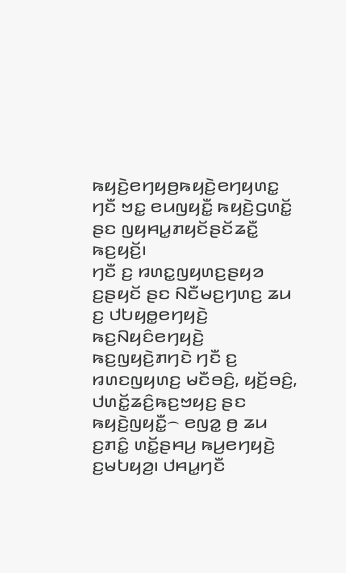ꤒꤟꤢꤧ꤬ꤕꤚꤟꤥ꤬ꤒꤟꤢꤧ꤬ꤕꤚꤟꤛꤢ꤭ ꤚꤢꤪ ꤠꤢ꤭ ꤕꤣꤜꤟꤢꤪ꤭ ꤒꤟꤢꤧ꤬ꤞꤛꤢꤩ꤭ ꤔꤢ ꤜꤟꤌꤣ꤭ꤊꤟꤢꤩꤔꤢꤩꤘꤢꤪ꤭ ꤒꤢ꤬ꤟꤢꤩ꤬꤯
ꤚꤢꤪ ꤢ꤬ ꤙꤛꤢ꤭ꤜꤟꤛꤢ꤬ꤔꤟꤤ ꤢ꤬ꤔꤟꤢꤩ ꤔꤢ ꤡꤢꤪꤗꤢ꤬ꤚꤛꤢ꤬ ꤘꤣ ꤢ꤬ ꤓꤝꤟꤥ꤭ꤕꤚꤟꤢꤧ꤬ ꤒꤢ꤬ꤡꤟꤢꤨꤕꤚꤟꤢꤧ꤬ ꤒꤢ꤬ꤜꤟꤢꤧ꤬ꤊꤚꤢꤧ ꤚꤢꤪ ꤢ꤬ ꤙꤛꤢꤜꤟꤛꤢ꤬ ꤗꤢꤪꤋꤢꤨ꤬, ꤟꤢꤩ꤬ꤋꤢꤨ꤬, ꤓꤛꤢꤩ꤭ꤘꤢꤨ꤬ꤒꤢ꤬ꤠꤟꤢ꤬ ꤔꤢ ꤒꤟꤢꤧ꤬ꤜꤟꤢꤪ꤭꤮ ꤕꤜꤤ꤭ ꤥ꤬ ꤘꤣ ꤢ꤬ꤊꤢꤨ꤭ ꤛꤢꤩ꤭ꤔꤌꤣ꤬ ꤒꤣ꤬ꤕꤚꤟꤢꤧ꤬ ꤢ꤬ꤗꤝꤟꤤ꤬꤯ ꤓꤌꤣ꤭ꤚꤢꤪ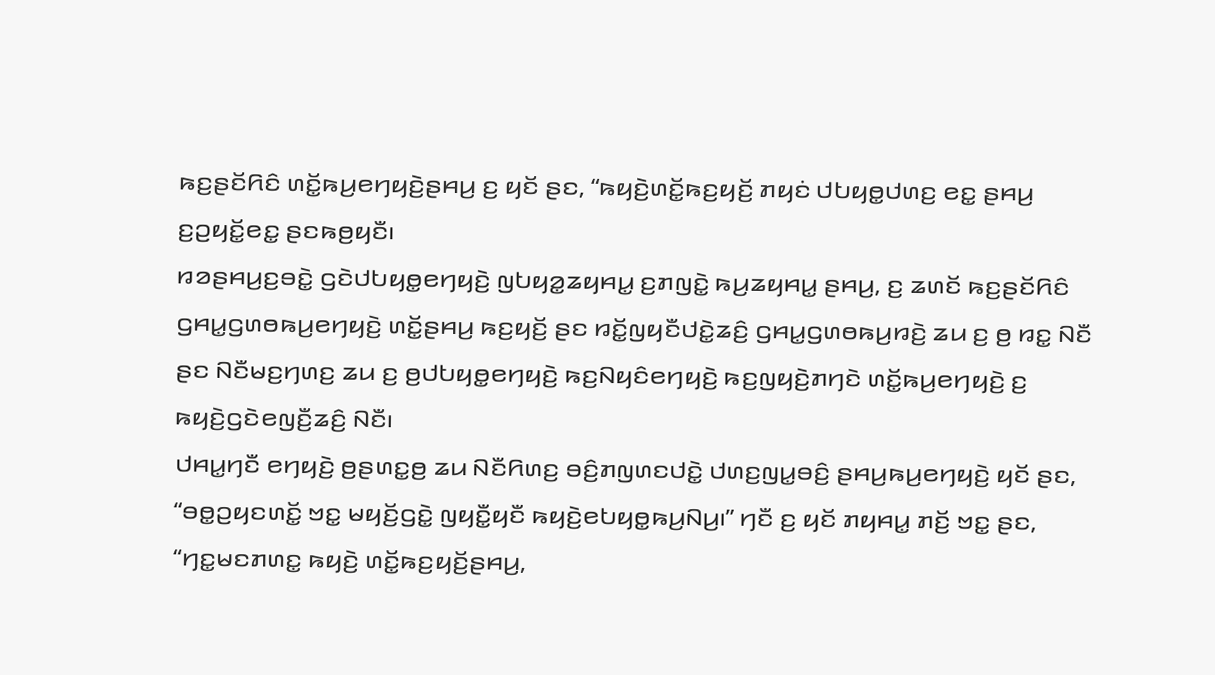ꤒꤢ꤬ꤔꤢꤩꤖꤢꤨ ꤛꤢꤩ꤭ꤒꤣ꤬ꤕꤚꤟꤢꤧ꤬ꤔꤌꤣ꤬ ꤢ꤬ ꤟꤢꤩ ꤔꤢ, “ꤒꤟꤢꤧ꤬ꤛꤢꤩ꤭ꤒꤢ꤬ꤟꤢꤩ꤬ ꤊꤟꤢꤦ ꤓꤝꤟꤥ꤭ꤓꤛꤢ꤬ ꤕꤢ꤭ ꤔꤌꤣ꤬ ꤢ꤬ꤑꤟꤢꤩ꤭ꤕꤢ꤭ ꤔꤢꤒꤥ꤬ꤟꤢꤪ꤯
ꤙꤤꤔꤌꤣ꤬ꤢ꤬ꤋꤢꤧ꤭ ꤞꤢꤧꤓꤝꤟꤥ꤭ꤕꤚꤟꤢꤧ꤬ ꤜꤝꤟꤤ꤭ꤘꤟꤌꤣ꤭ ꤢ꤬ꤊꤜꤢꤧ꤭ ꤒꤣ꤬ꤘꤟꤌꤣ꤭ ꤔꤌꤣ꤬, ꤢ꤬ ꤘꤛꤢꤩ ꤒꤢ꤬ꤔꤢꤩꤖꤢꤨ ꤞꤌꤣ꤭ꤞꤛꤥꤒꤣ꤬ꤕꤚꤟꤢꤧ꤬ ꤛꤢꤩ꤭ꤔꤌꤣ꤬ ꤒꤢ꤬ꤟꤢꤩ꤬ ꤔꤢ ꤙꤢꤩ꤭ꤜꤟꤢꤪꤓꤢꤧ꤭ꤘꤢꤨ꤬ ꤞꤌꤣ꤭ꤞꤛꤥꤒꤣ꤬ꤙꤢꤧ꤬ ꤘꤣ ꤢ꤬ ꤥ꤬ ꤙꤢ꤭ ꤡꤢꤪ ꤔꤢ ꤡꤢꤪꤗꤢ꤬ꤚꤛꤢ꤬ ꤘꤣ ꤢ꤬ ꤥ꤬ꤓꤝꤟꤥ꤭ꤕꤚꤟꤢꤧ꤬ ꤒꤢ꤬ꤡꤟꤢꤨꤕꤚꤟꤢꤧ꤬ ꤒꤢ꤬ꤜꤟꤢꤧ꤬ꤊꤚꤢꤧ ꤛꤢꤩ꤭ꤒꤣ꤬ꤕꤚꤟꤢꤧ꤬ ꤢ꤬ ꤒꤟꤢꤧ꤬ꤞꤢꤧꤕꤜꤢꤪ꤬ꤘꤢꤨ꤬ ꤡꤢꤪ꤯
ꤓꤌꤣ꤭ꤚꤢꤪ ꤕꤚꤟꤢꤧ꤬ ꤥ꤬ꤔꤛꤢ꤭ꤥ꤬ ꤘꤣ ꤡꤢꤪꤖꤛꤢ꤬ ꤋꤢꤨ꤬ꤊꤜꤛꤢꤓꤢꤧ꤭ ꤓꤛꤢ꤬ꤜꤣ꤭ꤋꤢꤨ꤬ ꤔꤌꤣ꤬ꤒꤣ꤬ꤕꤚꤟꤢꤧ꤬ ꤟꤢꤩ ꤔꤢ, “ꤋꤥ꤭ꤑꤟꤢꤛꤢꤩ꤭ ꤠꤢ꤭ ꤗꤟꤢꤩ꤬ꤞꤢꤧ꤭ ꤜꤟꤢꤪ꤭ꤟꤢꤪ ꤒꤟꤢꤧ꤬ꤕꤝꤟꤥ꤭ꤒꤣ꤬ꤡꤣ꤬꤯” ꤚꤢꤪ ꤢ꤬ ꤟꤢꤩ ꤊꤟꤌꤣ꤭ ꤊꤢꤩ꤬ ꤠꤢ꤭ ꤔꤢ, “ꤚꤢ꤭ꤗꤢꤊꤛꤢ꤭ ꤒꤟꤢꤧ꤬ ꤛꤢꤩ꤭ꤒꤢ꤬ꤟꤢꤩ꤬ꤔꤌꤣ꤬,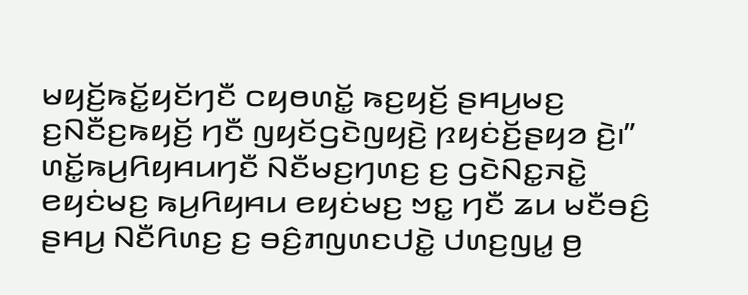ꤗꤟꤢꤩ꤬ꤒꤢꤩ꤭ꤟꤢꤩꤚꤢꤪ ꤍꤟꤥꤛꤢꤩ꤭ ꤒꤢ꤬ꤟꤢꤩ꤬ ꤔꤌꤣ꤬ꤗꤢ꤬ ꤢ꤬ꤡꤢꤪꤢ꤬ꤒꤟꤢꤩ꤬ ꤚꤢꤪ ꤜꤟꤢꤩꤞꤢꤧꤜꤟꤢꤧ꤬ ꤐꤟꤢꤦꤢꤩ꤬ꤔꤟꤤ ꤢꤧ꤬꤯”
ꤛꤢꤩ꤭ꤒꤣ꤬ꤖꤟꤌꤣꤚꤢꤪ ꤡꤢꤪꤗꤢ꤬ꤚꤛꤢ꤬ ꤢ꤬ ꤞꤢꤧꤡꤢ꤭ꤏꤢꤧ꤭ ꤕꤟꤢꤦꤗꤢ꤬ ꤒꤣ꤬ꤖꤟꤌꤣ ꤕꤟꤢꤦꤗꤢ꤬ ꤠꤢ꤭ ꤚꤢꤪ ꤘꤣ ꤗꤢꤪꤋꤢꤨ꤬ ꤔꤌꤣ꤬ ꤡꤢꤪꤖꤛꤢ꤬ ꤢ꤬ ꤋꤢꤨ꤬ꤊꤜꤛꤢꤓꤢꤧ꤭ ꤓꤛꤢ꤬ꤜꤣ꤭ ꤥ꤬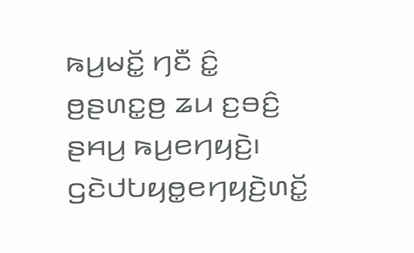ꤒꤣ꤬ꤗꤢꤩ꤭ ꤚꤢꤪ ꤢꤨ꤭ ꤥ꤬ꤔꤛꤢ꤭ꤥ꤬ ꤘꤣ ꤢ꤬ꤋꤢꤨ꤬ ꤔꤌꤣ꤬ ꤒꤣ꤬ꤕꤚꤟꤢꤧ꤬꤯
ꤞꤢꤧꤓꤝꤟꤥ꤭ꤕꤚꤟꤢꤧ꤬ꤛꤢꤩ꤭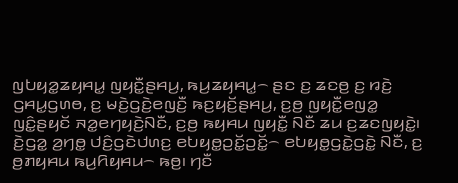ꤜꤝꤟꤤ꤭ꤘꤟꤌꤣ꤭ ꤜꤟꤢꤪ꤭ꤔꤌꤣ꤬, ꤒꤣ꤬ꤘꤟꤌꤣ꤭꤮ ꤔꤢ ꤢ꤬ ꤘꤢꤥ꤬ ꤢ꤬ ꤙꤢꤧ꤬ ꤞꤌꤣ꤭ꤞꤛꤥ, ꤢ꤬ ꤗꤢꤧ꤬ꤞꤢꤧ꤬ꤕꤜꤢꤪ꤬ ꤒꤢ꤬ꤟꤢꤩ꤬ꤔꤌꤣ꤬, ꤢ꤬ꤥ꤬ ꤜꤟꤢꤪ꤭ꤕꤜꤤ꤭ ꤜꤢꤨ꤭ꤔꤟꤢꤩ ꤏꤤ꤭ꤕꤚꤟꤢꤧ꤬ꤡꤢꤪ, ꤢ꤬ꤥ꤬ ꤒꤟꤌꤣ ꤜꤟꤢꤪ꤭ ꤡꤢꤪ ꤘꤣ ꤢ꤬ꤘꤢꤜꤟꤢꤧ꤭꤯ ꤢꤧ꤬ꤞꤤ꤭ ꤤ꤬ꤚꤥ꤭ ꤓꤢꤨ꤬ꤞꤢꤧꤓꤛꤢ꤬ ꤕꤝꤟꤥ꤭ꤑꤢꤩ꤭ꤑꤢꤩ꤭꤮ ꤕꤝꤟꤥ꤭ꤞꤢꤧ꤭ꤞꤢꤧ꤭ ꤡꤢꤪ, ꤢ꤬ ꤥ꤬ꤊꤟꤌꤣ ꤒꤣ꤬ꤖꤟꤌꤣ꤮ ꤒꤥ꤬꤯ ꤚꤢꤪ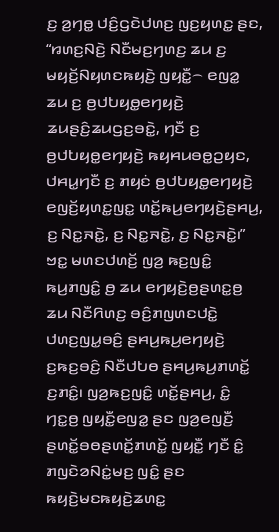ꤢ꤬ ꤤ꤬ꤚꤥ꤭ ꤓꤢꤨ꤬ꤞꤢꤧꤓꤛꤢ꤬ ꤜꤢ꤬ꤟꤛꤢ꤭ ꤔꤢ, “ꤙꤛꤢ꤬ꤡꤢꤧ꤬ ꤡꤢꤪꤗꤢ꤬ꤚꤛꤢ꤬ ꤘꤣ ꤢ꤬ ꤗꤟꤢꤩ꤬ꤡꤟꤛꤢꤒꤟꤢꤧ꤬ ꤜꤟꤢꤪ꤭꤮ ꤕꤜꤤ꤭ ꤘꤣ ꤢ꤬ ꤥ꤬ꤓꤝꤟꤥ꤭ꤕꤚꤟꤢꤧ꤬ ꤘꤣꤔꤢꤨ꤬ꤘꤣꤞꤢ꤬ꤋꤢꤧ꤭, ꤚꤢꤪ ꤢ꤬ ꤥ꤬ꤓꤝꤟꤥ꤭ꤕꤚꤟꤢꤧ꤬ ꤒꤟꤌꤣꤋꤥ꤭ꤑꤟꤢ, ꤓꤌꤣ꤭ꤚꤢꤪ ꤢ꤬ ꤊꤟꤢꤦ ꤥ꤬ꤓꤝꤟꤥ꤭ꤕꤚꤟꤢꤧ꤬ ꤕꤜꤢꤩ꤬ꤟꤛꤢ꤭ꤜꤢ꤭ ꤛꤢꤩ꤭ꤒꤣ꤬ꤕꤚꤟꤢꤧ꤬ꤔꤌꤣ꤬, ꤢ꤬ ꤡꤢ꤭ꤏꤢꤧ꤭, ꤢ꤬ ꤡꤢ꤭ꤏꤢꤧ꤭, ꤢ꤬ ꤡꤢ꤭ꤏꤢꤧ꤭꤯”
ꤠꤢ꤭ ꤗꤛꤢꤓꤛꤢꤩ꤬ ꤜꤤ꤬ ꤒꤢ꤬ꤜꤢꤨ꤭ ꤒꤣ꤬ꤊꤜꤢꤨ꤭ ꤥ꤬ ꤘꤣ ꤕꤚꤟꤢꤧ꤬ꤥ꤬ꤔꤛꤢ꤭ꤥ꤬ ꤘꤣ ꤡꤢꤪꤖꤛꤢ꤬ ꤋꤢꤨ꤬ꤊꤜꤛꤢꤓꤢꤧ꤭ ꤓꤛꤢ꤬ꤜꤣ꤭ꤋꤢꤨ꤬ ꤔꤌꤣ꤬ꤒꤣ꤬ꤕꤚꤟꤢꤧ꤬ ꤢ꤬ꤒꤢ꤬ꤋꤢꤨ꤬ ꤡꤢꤪꤓꤝꤥ ꤔꤌꤣ꤬ꤒꤣ꤬ꤊꤛꤢꤩ꤭ ꤢ꤬ꤊꤢꤨ꤭꤯ ꤜꤤ꤬ꤒꤢ꤬ꤜꤢꤨ꤭ ꤛꤢꤩ꤭ꤔꤌꤣ꤬, ꤢꤨ꤭ ꤚꤢ꤭ꤥ꤬ ꤜꤟꤢꤪ꤭ꤕꤜꤤ꤭ ꤔꤢ ꤜꤤ꤬ꤕꤜꤢꤪ꤬ ꤔꤛꤢꤩ꤭ꤋꤥꤔꤛꤢꤩ꤭ꤊꤛꤢꤩ꤭ ꤜꤟꤢꤪ꤭ ꤚꤢꤪ ꤢꤨ꤭ ꤊꤜꤢꤧꤤꤡꤢꤦ꤭ꤗꤢ꤬ ꤜꤢꤨ꤭ ꤔꤢ ꤒꤟꤢꤧ꤬ꤗꤢꤒꤟꤢꤧ꤬ꤘꤛꤢ꤭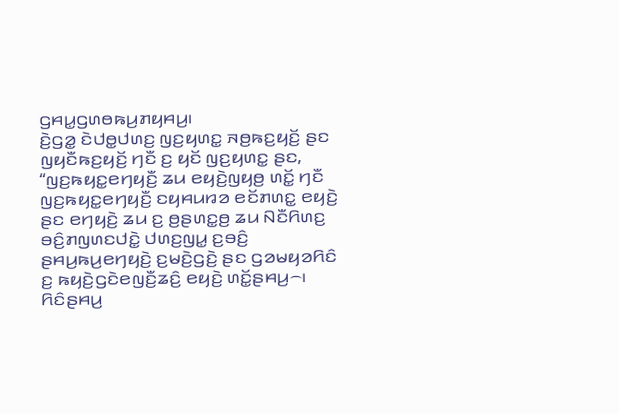ꤞꤌꤣ꤭ꤞꤛꤥꤒꤣ꤬ꤊꤟꤌꤣ꤬꤯
ꤢꤧ꤬ꤞꤤ꤭ ꤢꤧꤓꤥ꤭ꤓꤛꤢ꤬ ꤜꤢ꤬ꤟꤛꤢ꤭ ꤏꤥ꤬ꤒꤢ꤬ꤟꤢꤩ꤬ ꤔꤢ ꤜꤟꤢꤪꤒꤢ꤬ꤟꤢꤩ꤬ ꤚꤢꤪ ꤢ꤬ ꤟꤢꤩ ꤜꤢ꤬ꤟꤛꤢ꤭ ꤔꤢ, “ꤜꤢ꤬ꤒꤟꤢ꤭ꤕꤚꤟꤢꤪ꤬ ꤘꤣ ꤕꤟꤢꤧ꤬ꤜꤟꤥ꤬ ꤛꤢꤩ꤭ ꤚꤢꤪ ꤜꤢ꤬ꤒꤟꤢ꤭ꤕꤚꤟꤢꤪ꤬ ꤢꤟꤌꤣꤙꤤ ꤕꤢꤩꤊꤛꤢ꤭ ꤕꤟꤢꤧ꤬ ꤔꤢ ꤕꤚꤟꤢꤧ꤬ ꤘꤣ ꤢ꤬ ꤥ꤬ꤔꤛꤢ꤭ꤥ꤬ ꤘꤣ ꤡꤢꤪꤖꤛꤢ꤬ ꤋꤢꤨ꤬ꤊꤜꤛꤢꤓꤢꤧ꤭ ꤓꤛꤢ꤬ꤜꤣ꤭ ꤢ꤬ꤋꤢꤨ꤬ ꤔꤌꤣ꤬ꤒꤣ꤬ꤕꤚꤟꤢꤧ꤬ ꤢ꤬ꤗꤢꤧ꤬ꤞꤢꤧ꤬ ꤔꤢ ꤞꤤꤗꤟꤤꤖꤢꤨ ꤢ꤬ ꤒꤟꤢꤧ꤬ꤞꤢꤧꤕꤜꤢꤪ꤬ꤘꤢꤨ꤬ ꤕꤟꤢꤧ꤬ ꤛꤢꤩ꤭ꤔꤌꤣ꤬꤮꤯
ꤖꤢꤨꤔꤌꤣ꤬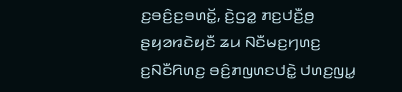ꤢ꤬ꤋꤢꤨ꤬ꤢ꤬ꤋꤛꤢꤩ꤭, ꤢꤧ꤬ꤞꤤ꤭ ꤊꤢ꤬ꤓꤢꤪ꤬ꤥ꤬ ꤔꤟꤤꤙꤢꤧꤟꤢꤪ ꤘꤣ ꤡꤢꤪꤗꤢ꤬ꤚꤛꤢ꤬ ꤢ꤬ꤡꤢꤪꤖꤛꤢ꤬ ꤋꤢꤨ꤬ꤊꤜꤛꤢꤓꤢꤧ꤭ ꤓꤛꤢ꤬ꤜꤣ꤭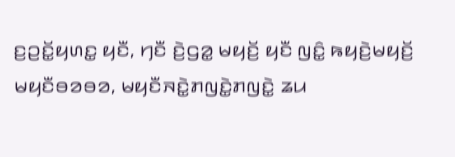ꤢ꤬ꤑꤢꤩ꤭ꤟꤛꤢ꤭ ꤟꤢꤪ, ꤚꤢꤪ ꤢꤧ꤬ꤞꤤ꤭ ꤗꤟꤢꤩ꤬ ꤟꤢꤪ ꤜꤢꤨ꤭ ꤒꤟꤢꤧ꤬ꤗꤟꤢꤩ꤬ ꤗꤟꤢꤪꤋꤤꤋꤤ, ꤗꤟꤢꤪꤏꤢꤧ꤭ꤊꤜꤢꤧ꤭ꤊꤜꤢꤧ꤭ ꤘꤣ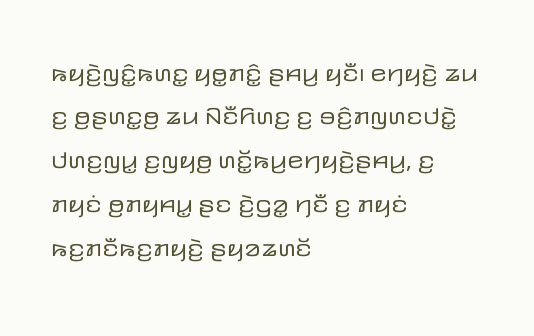ꤒꤟꤢꤧ꤬ꤜꤢꤨ꤭ꤒꤛꤢ꤭ ꤟꤥ꤭ꤊꤢꤨ꤭ ꤔꤌꤣ꤬ ꤟꤢꤪ꤯ ꤕꤚꤟꤢꤧ꤬ ꤘꤣ ꤢ꤬ ꤥ꤬ꤔꤛꤢ꤭ꤥ꤬ ꤘꤣ ꤡꤢꤪꤖꤛꤢ꤬ ꤢ꤬ ꤋꤢꤨ꤬ꤊꤜꤛꤢꤓꤢꤧ꤭ ꤓꤛꤢ꤬ꤜꤣ꤭ ꤢ꤬ꤜꤟꤥ꤬ ꤛꤢꤩ꤭ꤒꤣ꤬ꤕꤚꤟꤢꤧ꤬ꤔꤌꤣ꤬, ꤢ꤬ ꤊꤟꤢꤦ ꤥ꤬ꤊꤟꤌꤣ꤭ ꤔꤢ ꤢꤧ꤬ꤞꤤ꤭ ꤚꤢꤪ ꤢ꤬ ꤊꤟꤢꤦ ꤒꤢ꤬ꤊꤢꤪꤒꤢ꤬ꤊꤟꤢꤧ꤬ ꤔꤟꤤꤘꤛꤢꤩ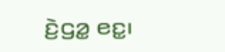ꤢꤧ꤬ꤞꤤ꤭ ꤕꤢ꤭꤯